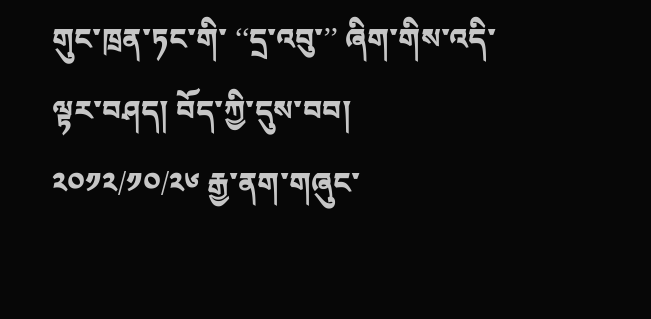གུང་ཁྲན་ཏང་གི་ ‘‘དྲ་འབུ་’’ ཞིག་གིས་འདི་ལྟར་བཤད། བོད་ཀྱི་དུས་བབ། ༢༠༡༢/༡༠/༢༦ རྒྱ་ནག་གཞུང་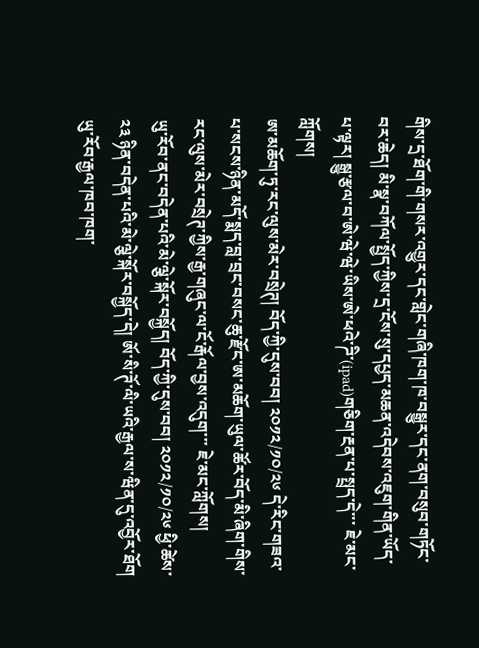གིས་དྲ་ཐོག་གི་གསར་འགྱུར་དང་གླེང་གཞི་ཁག་ཁ་བསྒྱུར་དང་ནག་བསུབ་གཏོང་བར་ཆེད། མི་སྣ་བཀོལ་སྤྱོད་ཀྱིས་དྲ་ངོས་སུ་དཔྱད་མཆན་འདེབས་འཇུག་གིན་ཡོད་པ་ལྟར། སྒྱུ་རྩལ་བ་ཨེ་ཝེ་ཝེ་ཡིས་ཨེ་ཕའེ་ཌི་(ipad)གཅིག་རྔན་པ་སྤྲད་དེ་་་ ཇེ་མང་ཀློགས།
ཨ་མཆོག་ཏུ་རང་ལུས་མེར་བསྲེཊ། བོད་ཀྱི་དུས་བབ། ༢༠༡༢/༡༠/༢༦ དེ་རིང་གཟའ་པ་སངས་ཉིན་མདོ་སྨད་བླ་བྲང་བསང་ཆུ་རྫོང་ཨ་མཆོག་ཡུལ་ཚོར་བོད་མི་ཞིག་གིས་རང་ལུས་མེར་བསྲེཊ་ཀྱིས་རྒྱ་གཞུང་ལ་ངོ་རྒོལ་བྱས་འདུག་་་ ཇེ་མང་ཀློགས།
ཡུ་རོབ་ནང་བདེན་པའི་མེ་ལྕེ་སྐོར་བསྐྱོད། བོད་ཀྱི་དུས་བབ། ༢༠༡༢/༡༠/༢༦ ཕྱི་ཚེས་ ༢༣ ཉིན་བདེན་པའི་མེ་ལྕེ་སྐོར་བསྐྱོད་དེ། ཨོ་སི་ཊོ་ལི་ཡའི་རྒྱལ་ས་ཝིན་དུ་འབྱོར་ཐོག ཡུ་རོབ་རྒྱལ་ཁབ་ཁག་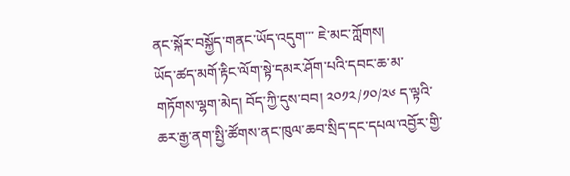ནང་སྐོར་བསྐྱོད་གནང་ཡོད་འདུག་་་ ཇེ་མང་ཀློགས།
ཡོད་ཚད་མགོ་རྟིང་ལོག་སྟེ་དམར་ཤོག་པའི་དབང་ཆ་མ་གཏོགས་ལྷག་མེད། བོད་ཀྱི་དུས་བབ། ༢༠༡༢/༡༠/༢༦ ད་ལྟའི་ཆར་རྒྱ་ནག་སྤྱི་ཚོགས་ནང་ཁུལ་ཆབ་སྲིད་དང་དཔལ་འབྱོར་གྱི་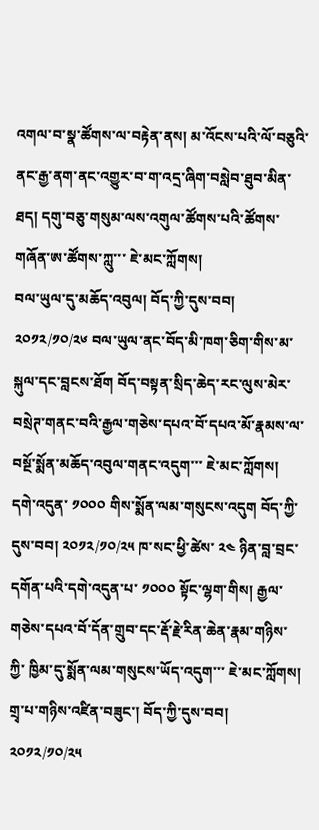འགལ་བ་སྣ་ཚོགས་ལ་བརྟེན་ནས། མ་འོངས་པའི་ལོ་བཅུའི་ནང་རྒྱ་ནག་ནང་འགྱུར་བ་ག་འདྲ་ཞིག་བསླེབ་ཐུབ་མིན་ཐད། དགུ་བཅུ་གསུམ་ལས་འགུལ་ཚོགས་པའི་ཚོགས་གཞོན་ཨ་ཚོགས་ཀླུ་་་ ཇེ་མང་ཀློགས།
བལ་ཡུལ་དུ་མཆོད་འབུལ། བོད་ཀྱི་དུས་བབ། ༢༠༡༢/༡༠/༢༦ བལ་ཡུལ་ནང་བོད་མི་ཁག་ཅིག་གིས་མ་སྐུལ་དང་བླངས་ཐོག བོད་བསྟན་སྲིད་ཆེད་རང་ལུས་མེར་བསྲེཊ་གནང་བའི་རྒྱལ་གཅེས་དཔའ་བོ་དཔའ་མོ་རྣམས་ལ་བསྔོ་སྨོན་མཆོད་འབུལ་གནང་འདུག་་་ ཇེ་མང་ཀློགས།
དགེ་འདུན་ ༡༠༠༠ གིས་སྨོན་ལམ་གསུངས་འདུག བོད་ཀྱི་དུས་བབ། ༢༠༡༢/༡༠/༢༥ ཁ་སང་ཕྱི་ཚེས་ ༢༤ ཉིན་བླ་བྲང་དགོན་པའི་དགེ་འདུན་པ་ ༡༠༠༠ སྟོང་ལྷག་གིས། རྒྱལ་གཅེས་དཔའ་བོ་དོན་གྲུབ་དང་རྡོ་རྗེ་རིན་ཆེན་རྣམ་གཉིས་ཀྱི་ ཁྱིམ་དུ་སྨོན་ལམ་གསུངས་ཡོད་འདུག་་་ ཇེ་མང་ཀློགས།
གྲྭ་པ་གཉིས་འཛིན་བཟུང་། བོད་ཀྱི་དུས་བབ། ༢༠༡༢/༡༠/༢༥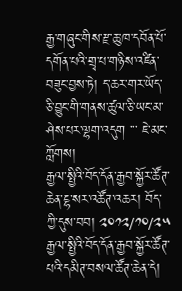རྒྱ་གཞུང་གིས་རྫ་ཆུ་ཁ་དབོན་པོ་དགོན་པའི་གྲྭ་པ་གཉིས་འཛིན་བཟུང་བྱས་ཏེ། ད་ཆར་གར་ཡོད་ཅི་བྱུང་གི་གནས་ཚུལ་ཅི་ཡང་མ་ཤེས་པར་ལྷག་འདུག ་་་ ཇེ་མང་ཀློགས།
རྒྱལ་སྤྱིའི་བོད་དོན་རྒྱབ་སྐྱོར་ཚོཊ་ཆེན་ངྷ་སར་འཚོཊ་འཆར། བོད་ཀྱི་དུས་བབ། ༢༠༡༢/༡༠/༢༥ རྒྱལ་སྤྱིའི་བོད་དོན་རྒྱབ་སྐྱོར་ཚོཊ་པའི་དམིཊ་བསལ་ཚོཊ་ཆེན་དེ།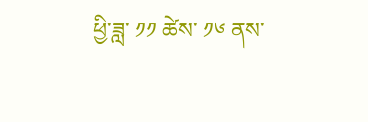ཕྱི་ཟླ་ ༡༡ ཚེས་ ༡༦ ནས་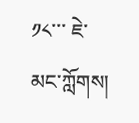༡༨་་་ ཇེ་མང་ཀློགས།